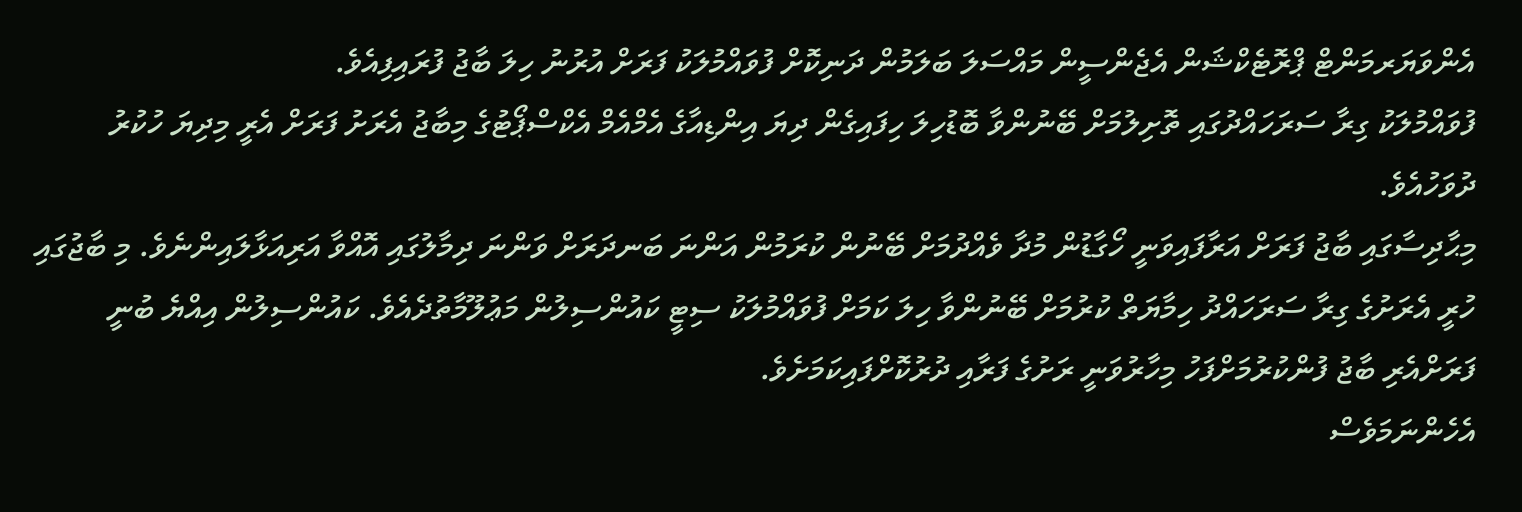އެންވަޔަރމަންޓް ޕްރޮޓެކްޝަން އެޖެންސީން މައްސަލަ ބަލަމުން ދަނިކޮށް ފުވައްމުލަކު ފަރަށް އުރުނު ހިލަ ބާޖު ފުރައިފިއެވެ.
ފުވައްމުލަކު ގިރާ ސަރަހައްދުގައި ތޮށިލުމަށް ބޭނުންވާ ބޮޑުހިލަ ހިފައިގެން ދިޔަ އިންޑިއާގެ އެމްއެމް އެކްސްޕޯޓުގެ މިބާޖު އެރަށު ފަރަށް އެރީ މިދިޔަ ހުކުރު ދުވަހުއެވެ.
މިޙާދިސާގައި ބާޖު ފަރަށް އަރާފައިވަނީ ހޯގާޑުން މުދާ ވެއްދުމަށް ބޭނުން ކުރަމުން އަންނަ ބަނދަރަށް ވަންނަ ދިމާލުގައި އޮއްވާ އަރިއަޅާލައިންނެވެ. މި ބާޖުގައި ހުރީ އެރަށުގެ ގިރާ ސަރަހައްދު ހިމާޔަތް ކުރުމަށް ބޭނުންވާ ހިލަ ކަމަށް ފުވައްމުލަކު ސިޓީ ކައުންސިލުން މަޢުލޫމާތުދެއެވެ. ކައުންސިލުން އިއްޔެ ބުނީ ފަރަށްއެރި ބާޖު ފުންކުރުމަށްފަހު މިހާރުވަނީ ރަށުގެ ފަރާއި ދުރުކޮށްފައިކަމަށެވެ.
އެހެންނަމަވެސް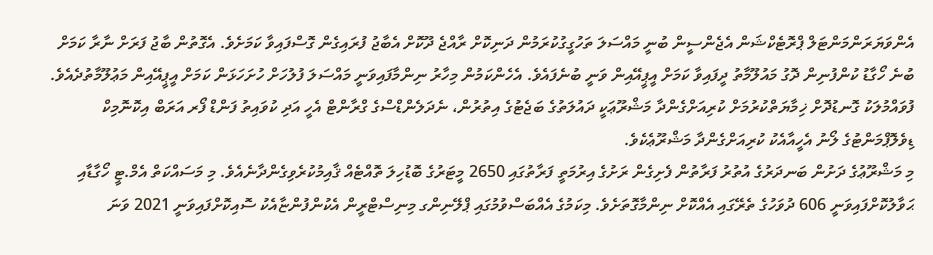އެންވަޔަރަންމަންޓަލް ޕްރޮޓެކްޝަން އެޖެންސީން ބުނީ މައްސަލަ ތަހުގީގުކުރަމުން ދަނިކޮށް ރާއްޖެ ދޫކޮށް އެބާޖު ފުރައިގެން ގޮސްފައިވާ ކަމަށެވެ. އެގޮތުން ބާޖު ފަރަށް ނާރާ ކަމަށް ބުނެ ހޯގާޑު ކުންފުނިން ދޮގު މައުލޫމާތު ދީފައިވާ ކަމަށް އީޕީއޭއިން ވަނީ ބުނެފައެވެ. އެހެންކަމުން މިހާރު ނިންމާފައިވަނީ މައްސަލަ ފުލުހަށް ހުށަހަޅަން ކަމަށް އީޕީއޭއިން މަޢުލޫމާތުދެއެވެ.
ފުވައްމުލަކު ގޮނޑުދޮށް ޚިމާޔަތްކުރުމަށް ކުރިއަށްގެންދާ މަޝްރޫޢަކީ ދައުލަތުގެ ބަޖެޓުގެ އިތުރުން، ނެދަލެންޑްސްގެ ގްރާންޓް އެހީ އަދި ކުވައިތު ފަންޑް ފޯރ އަރަބް އިކޮނޮމިކް ޑިވެލޮޕްމަންޓުގެ ލޯނު އެހީއާއެކު ކުރިއަށްގެންދާ މަޝްރޫޢެކެވެ.
މި މަޝްރޫޢުގެ ދަށުން ބަނދަރުގެ އުތުރު ފަރާތުން ފެށިގެން ރަށުގެ އިރުމަތީ ފަރާތުގައި 2650 މީޓަރުގެ ބޮޑުހިލަ ތޮއްޓެއް ޤާއިމުކުރެވިގެންދާނެއެވެ. މި މަސައްކަތް އެމް.ޓީ ހޯގާޑާއި ޙަވާލުކޮށްފައިވަނީ 606 ދުވަހުގެ ތެރޭގައި އެއްކޮށް ނިންމާގޮތަށެވެ. މިކަމުގެ އެއްބަސްވުމުގައި ޕްލޭނިންގ މިނިސްޓްރީން އެކުންފުންޏާއެކު ސޮއިކޮށްފައިވަނީ 2021 ވަނަ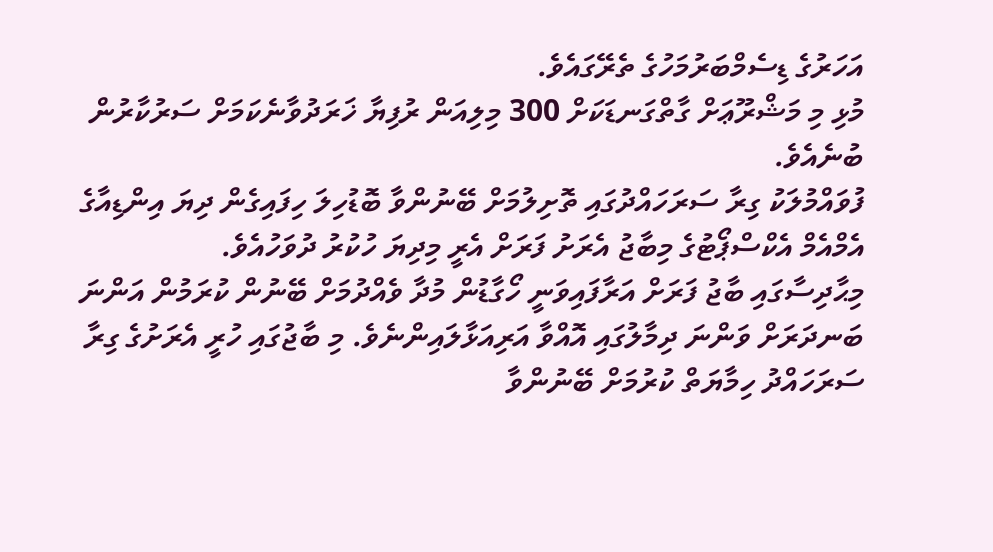އަހަރުގެ ޑިސެމްބަރުމަހުގެ ތެރޭގައެވެ.
މުޅި މި މަޝްރޫޢަށް ގާތްގަނޑަކަށް 300 މިލިއަން ރުފިޔާ ޚަރަދުވާނެކަމަށް ސަރުކާރުން ބުނެއެވެ.
ފުވައްމުލަކު ގިރާ ސަރަހައްދުގައި ތޮށިލުމަށް ބޭނުންވާ ބޮޑުހިލަ ހިފައިގެން ދިޔަ އިންޑިއާގެ އެމްއެމް އެކްސްޕޯޓުގެ މިބާޖު އެރަށު ފަރަށް އެރީ މިދިޔަ ހުކުރު ދުވަހުއެވެ.
މިޙާދިސާގައި ބާޖު ފަރަށް އަރާފައިވަނީ ހޯގާޑުން މުދާ ވެއްދުމަށް ބޭނުން ކުރަމުން އަންނަ ބަނދަރަށް ވަންނަ ދިމާލުގައި އޮއްވާ އަރިއަޅާލައިންނެވެ. މި ބާޖުގައި ހުރީ އެރަށުގެ ގިރާ ސަރަހައްދު ހިމާޔަތް ކުރުމަށް ބޭނުންވާ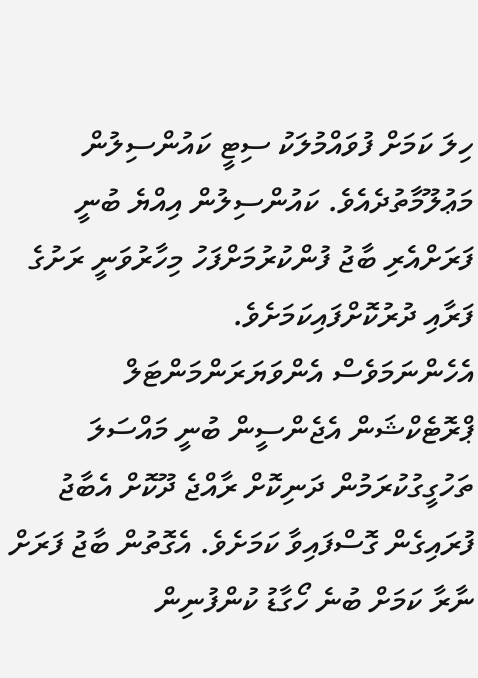ހިލަ ކަމަށް ފުވައްމުލަކު ސިޓީ ކައުންސިލުން މަޢުލޫމާތުދެއެވެ. ކައުންސިލުން އިއްޔެ ބުނީ ފަރަށްއެރި ބާޖު ފުންކުރުމަށްފަހު މިހާރުވަނީ ރަށުގެ ފަރާއި ދުރުކޮށްފައިކަމަށެވެ.
އެހެންނަމަވެސް އެންވަޔަރަންމަންޓަލް ޕްރޮޓެކްޝަން އެޖެންސީން ބުނީ މައްސަލަ ތަހުގީގުކުރަމުން ދަނިކޮށް ރާއްޖެ ދޫކޮށް އެބާޖު ފުރައިގެން ގޮސްފައިވާ ކަމަށެވެ. އެގޮތުން ބާޖު ފަރަށް ނާރާ ކަމަށް ބުނެ ހޯގާޑު ކުންފުނިން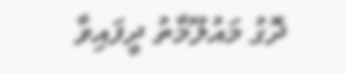ދޮގު މައުލޫމާތު ދީފައިވާ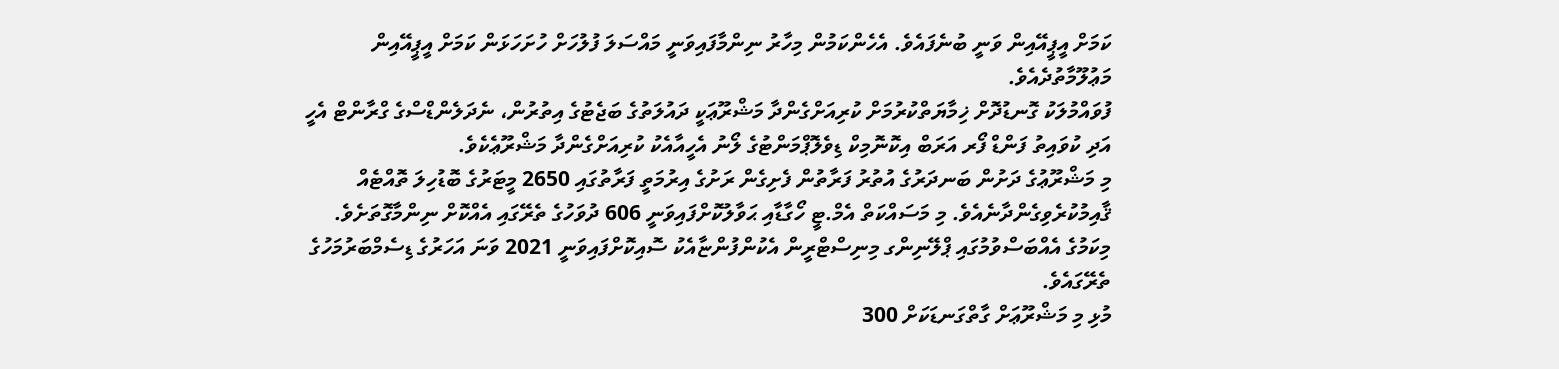ކަމަށް އީޕީއޭއިން ވަނީ ބުނެފައެވެ. އެހެންކަމުން މިހާރު ނިންމާފައިވަނީ މައްސަލަ ފުލުހަށް ހުށަހަޅަން ކަމަށް އީޕީއޭއިން މަޢުލޫމާތުދެއެވެ.
ފުވައްމުލަކު ގޮނޑުދޮށް ޚިމާޔަތްކުރުމަށް ކުރިއަށްގެންދާ މަޝްރޫޢަކީ ދައުލަތުގެ ބަޖެޓުގެ އިތުރުން، ނެދަލެންޑްސްގެ ގްރާންޓް އެހީ އަދި ކުވައިތު ފަންޑް ފޯރ އަރަބް އިކޮނޮމިކް ޑިވެލޮޕްމަންޓުގެ ލޯނު އެހީއާއެކު ކުރިއަށްގެންދާ މަޝްރޫޢެކެވެ.
މި މަޝްރޫޢުގެ ދަށުން ބަނދަރުގެ އުތުރު ފަރާތުން ފެށިގެން ރަށުގެ އިރުމަތީ ފަރާތުގައި 2650 މީޓަރުގެ ބޮޑުހިލަ ތޮއްޓެއް ޤާއިމުކުރެވިގެންދާނެއެވެ. މި މަސައްކަތް އެމް.ޓީ ހޯގާޑާއި ޙަވާލުކޮށްފައިވަނީ 606 ދުވަހުގެ ތެރޭގައި އެއްކޮށް ނިންމާގޮތަށެވެ. މިކަމުގެ އެއްބަސްވުމުގައި ޕްލޭނިންގ މިނިސްޓްރީން އެކުންފުންޏާއެކު ސޮއިކޮށްފައިވަނީ 2021 ވަނަ އަހަރުގެ ޑިސެމްބަރުމަހުގެ ތެރޭގައެވެ.
މުޅި މި މަޝްރޫޢަށް ގާތްގަނޑަކަށް 300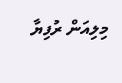މިލިއަން ރުފިޔާ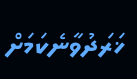ޚަރަދުވާނެކަމަށް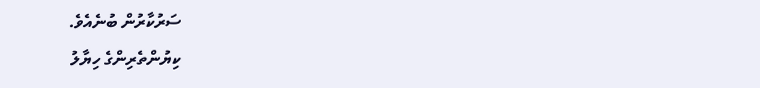ސަރުކާރުން ބުނެއެވެ.
ކިޔުންތެރިންގެ ހިޔާލު